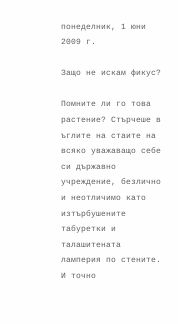понеделник, 1 юни 2009 г.

Защо не искам фикус?

Помните ли го това растение? Стърчеше в ъглите на стаите на всяко уважаващо себе си държавно учреждение, безлично и неотличимо като изтърбушените табуретки и талашитената ламперия по стените. И точно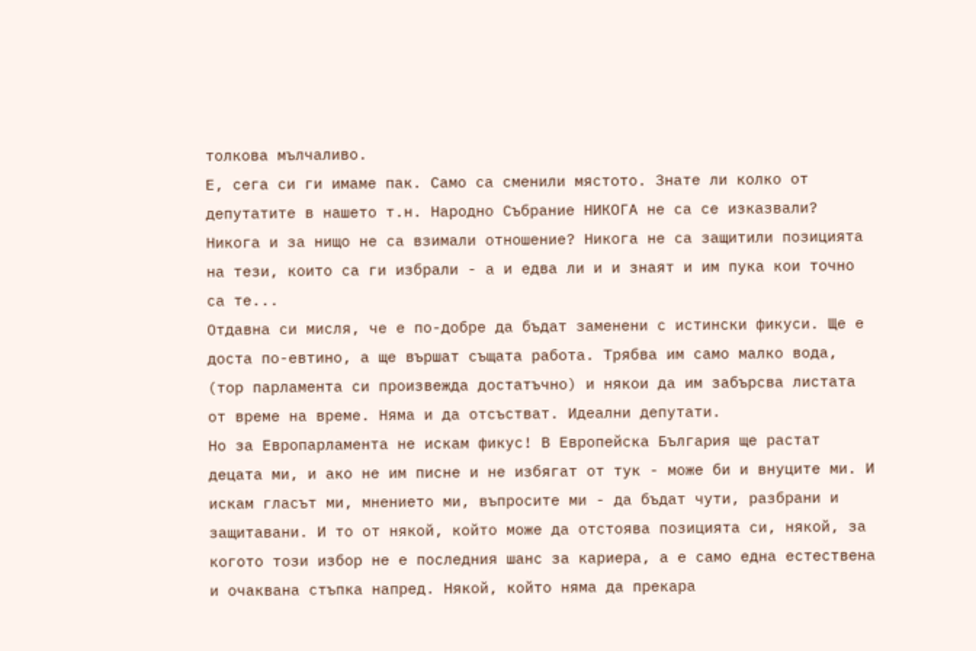толкова мълчаливо.
Е, сега си ги имаме пак. Само са сменили мястото. Знате ли колко от депутатите в нашето т.н. Народно Събрание НИКОГА не са се изказвали? Никога и за нищо не са взимали отношение? Никога не са защитили позицията на тези, които са ги избрали - а и едва ли и и знаят и им пука кои точно са те...
Отдавна си мисля, че е по-добре да бъдат заменени с истински фикуси. Ще е доста по-евтино, а ще вършат същата работа. Трябва им само малко вода, (тор парламента си произвежда достатъчно) и някои да им забърсва листата от време на време. Няма и да отсъстват. Идеални депутати.
Но за Европарламента не искам фикус! В Европейска България ще растат децата ми, и ако не им писне и не избягат от тук - може би и внуците ми. И искам гласът ми, мнението ми, въпросите ми - да бъдат чути, разбрани и защитавани. И то от някой, който може да отстоява позицията си, някой, за когото този избор не е последния шанс за кариера, а е само една естествена и очаквана стъпка напред. Някой, който няма да прекара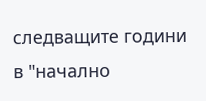следващите години в "начално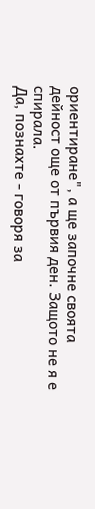ориентиране", а ще започне своята дейност още от първия ден. Защото не я е спирала.
Да, познахте - говоря за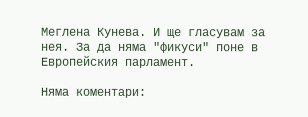Меглена Кунева. И ще гласувам за нея. За да няма "фикуси" поне в Европейския парламент.

Няма коментари: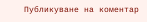Публикуване на коментар